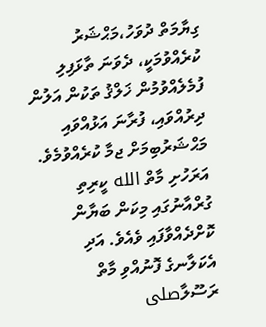ގިޔާމަތް ދުވަހު،މަޙްޝަރު ކުރެއްވުމަކީ، ދެވަނަ ތާޅަފިލި ފުމެލެއްވުމުން ޚަލްޤު ތަކުން އަލުން ދިރުއްވައި، ފުރާނަ އަޅުއްވައި މަޙްޝަރުބިމަށް ޖމާ ކުރެއްވުމެވެ. އަރަހުށި މާތް الله ކީރިތި ގުރްއާނުގައި މިކަން ބަޔާން ކޮށްދެއްވާފައި ވެއެވެ. އަދި އެކަލާނގެ ފޮނުއްވި މާތް ރަސޫލާصلى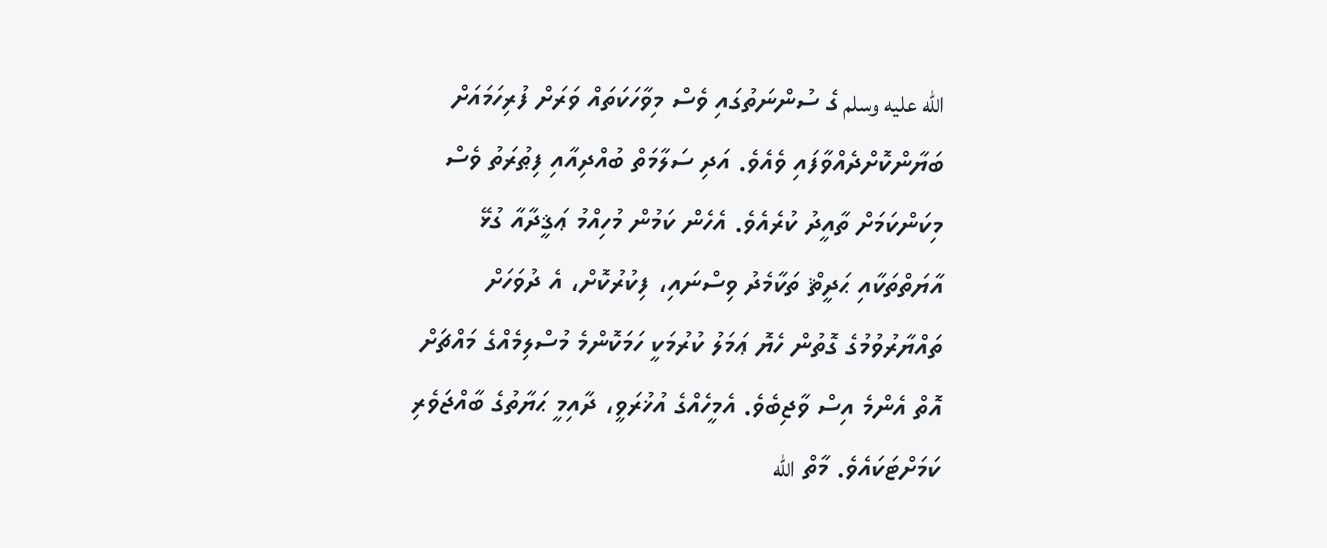الله عليه وسلم ގެ ސުންނަތުގައި ވެސް މިވާހަކަތައް ވަރަށް ފުރިހަމައަށް ބަޔާންކޮށްދެއްވާފައި ވެއެވެ. އަދި ސަލާމަތް ބުއްދިއާއި ފިޠުރަތު ވެސް މިކަންކަމަށް ތާއީދު ކުރެއެވެ. އެހެން ކަމުން މުހިއްމު ޢަޤީދާއާ ގުޅޭ އާޔަތްތަކާއި ޙަދީޘް ތަކާމެދު ވިސްނައި، ފިކުރުކޮށް، އެ ދުވަހަށް ތައްޔާރުވުމުގެ ގޮތުން ހެޔޮ ޢަމަލު ކުރުމަކީ ހަމަކޮންމެ މުސްލިމެއްގެ މައްޗަށް އޮތް އެންމެ އިސް ވާޖިބެވެ. އެމީހެއްގެ އުޚުރަވީ، ދާއިމީ ޙަޔާތުގެ ބާއްޖަވެރި ކަމަށްޓަކައެވެ. މާތް الله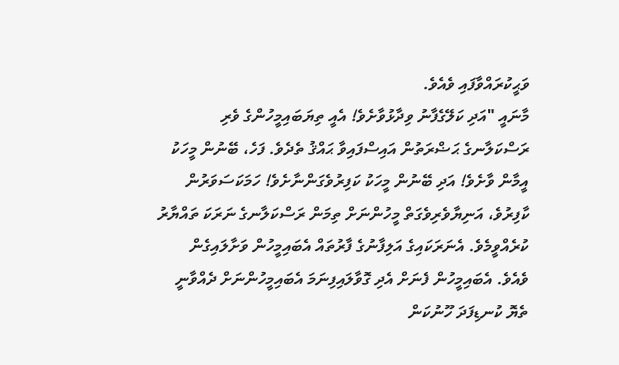ވަޙީކުރައްވާފައި ވެއެވެ.
މާނައީ "އަދި ކަލޭގެފާނު ވިދާޅުވާށެވެ! އެއީ ތިޔަބައިމީހުންގެ ވެރި ރަސްކަލާނގެ ޙަޟްރަތުން އައިސްފައިވާ ޙައްޤު ތެދެވެ. ފަހެ، ބޭނުން މީހަކު އީމާން ވާށެވެ! އަދި ބޭނުން މީހަކު ކަފިރުވެގަންނާށެވެ! ހަމަކަސަވަރުން ކާފިރުވެ، އަނިޔާވެރިވެގަތް މީހުންނަށް ތިމަން ރަސްކަލާނގެ ނަރަކަ ތައްޔާރު ކުރެއްވީމެވެ. އެނަރަކައިގެ އަލިފާނުގެ ފާރުތައް އެބައިމީހުން ވަށާލައިގެން ވެއެވެ. އެބައިމީހުން ފެނަށް އެދި ގޮވާލައިފިނަމަ އެބައިމީހުންނަށް ދެއްވާނީ ތެޔޮ ކުނޑިފަދަ ހޫނުކަން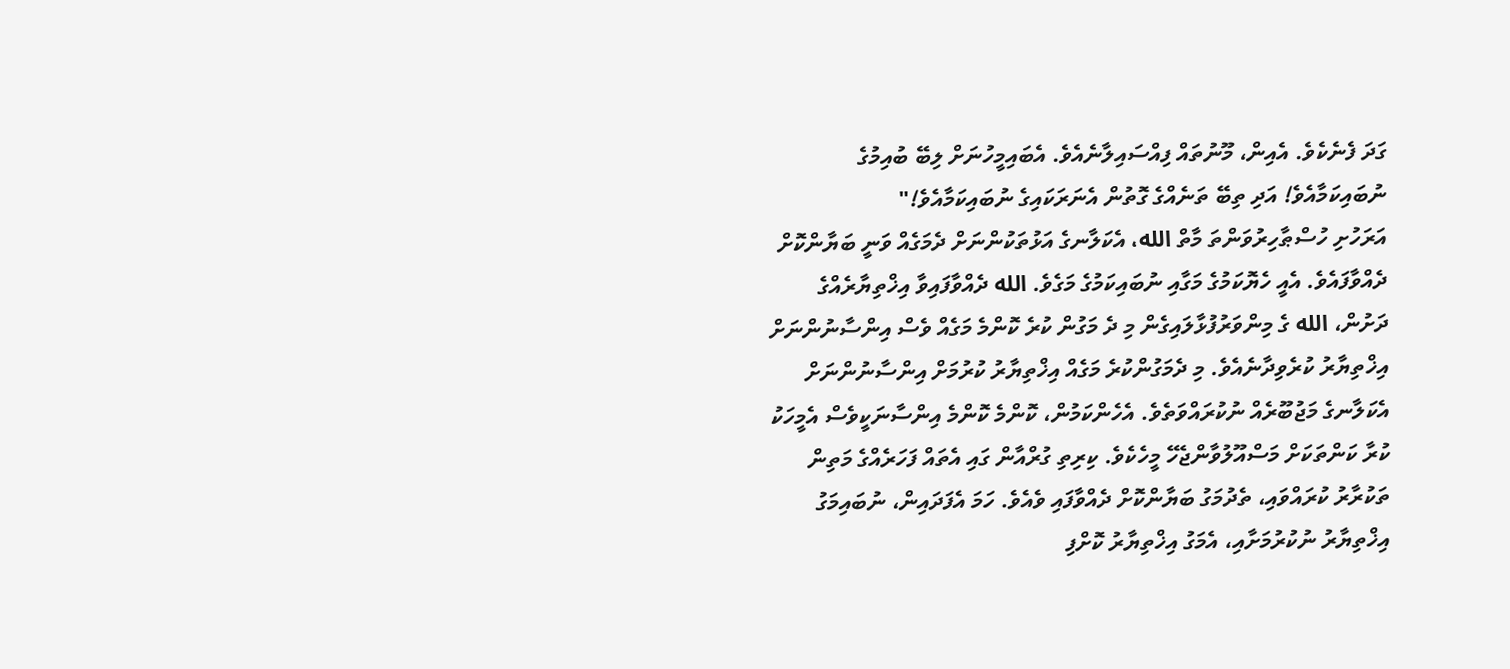ގަދަ ފެނެކެވެ. އެއިން، މޫނުތައް ފިއްސައިލާނެއެވެ. އެބައިމީހުނަށް ލިބޭ ބުއިމުގެ ނުބައިކަމާއެވެ! އަދި ތިބޭ ތަނެއްގެ ގޮތުން އެނަރަކައިގެ ނުބައިކަމާއެވެ!"
އަރަހުށި ހުސްޠާހިރުވަންތަ މާތް الله، އެކަލާނގެ އަޅުތަކުންނަށް ދެމަގެއް ވަނީ ބަޔާންކޮށް ދެއްވާފައެވެ. އެއީ ހެޔޮކަމުގެ މަގާއި ނުބައިކަމުގެ މަގެވެ. الله ދެއްވާފައިވާ އިޚްތިޔާރެއްގެ ދަށުން، الله ގެ މިންވަރުފުޅާލައިގެން މި ދެ މަގުން ކުރެ ކޮންމެ މަގެއް ވެސް އިންސާނުންނަށް އިޚްތިޔާރު ކުރެވިދާނެއެވެ. މި ދެމަގުންކުރެ މަގެއް އިޚްތިޔާރު ކުރުމަށް އިންސާނުންނަށް އެކަލާނގެ މަޖުބޫރެއް ނުކުރައްވަތެވެ. އެހެންކަމުން، ކޮންމެ ކޮންމެ އިންސާނަކީވެސް އެމީހަކު ކުރާ ކަންތަކަށް މަސްއޫލުވާންޖެހޭ މީހެކެވެ. ކިރިތި ގުރްއާން ގައި އެތައް ފަހަރެއްގެ މަތިން ތަކުރާރު ކުރައްވައި، ތެދުމަގު ބަޔާންކޮށް ދެއްވާފައި ވެއެވެ. ހަމަ އެފަދައިން، ނުބައިމަގު އިޚްތިޔާރު ނުކުރުމަށާއި، އެމަގު އިޚްތިޔާރު ކޮށްފި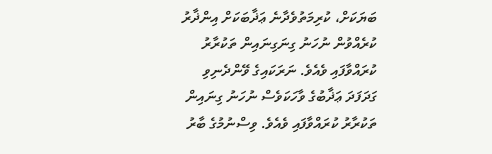ބަޔަކަށް، ކުރިމަތުވެދާނެ ޢަޛާބަކަށް އިންޛާރު ކުރެއްވުން ނުހަނު ގިނަގިނައިން ތަކުރާރު ކުރައްވާފައި ވެއެވެ. ނަރަކައިގެ ވޭންދެނިވި ގަދަފަދަ ޢަޛާބުގެ ވާހަކަވެސް ނުހަނު ގިނައިން ތަކުރާރު ކުރައްވާފައި ވެއެވެ. ވިސްނުމުގެ ބާރު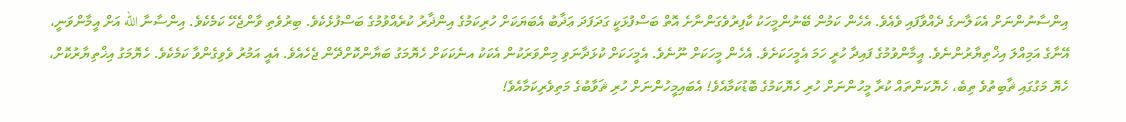އިންސާނުންނަށް އެކަލާނގެ ދެއްވާފައި ވެއެވެ. އެހެން ކަމުން ބޭނުންމީހަކު ކާފިރުވެގަންނާށެ އޮތް ބަސްފުޅަކީ ގަދަފަދަ ޢަޛާބު އެބަޔަކަށް ހުރިކަމުގެ އިންޛާރު ކުރެއްވުމުގެ ބަސްފުޅެކެވެ. ބިރުވެތި ވާންޖެހޭ ކަމެކެވެ. އިންސާނާ الله އަށް އީމާންވަނީ، އޭނާގެ އަމިއްލަ އިޚްތިޔާރުންނެވެ. އީމާންވުމުގެ ފައިދާ ހުރީ ހަމަ އެމީހަކަށެވެ. އެހެން މީހަކަށް ނޫނެވެ. އެމީހަކަށް ކުޅަދާނަވި މިންވަރަކުން އެކަކު އނެކަކަށް ހެޔޮމަގު ބަޔާންކޮށްދޭން ޖެހެއެވެ. އެއީ އަމުރު ވެވިގެންވާ ކަމެކެވެ. ހެޔޮމަގު އިޚްތިޔާރުކޮށް، ހެޔޮ މަގުގައި ޘާބިތުވެ ތިބެ، ހެޔޮކަންތައް ކުރާ މީހުންނަށް ހުރި ހެޔޮކަމުގެ ބޮޑުކަމާއެވެ! އެބައިމީހުންނަށް ހުރި ޘަވާބުގެ މަތިވެރިކަމާއެވެ!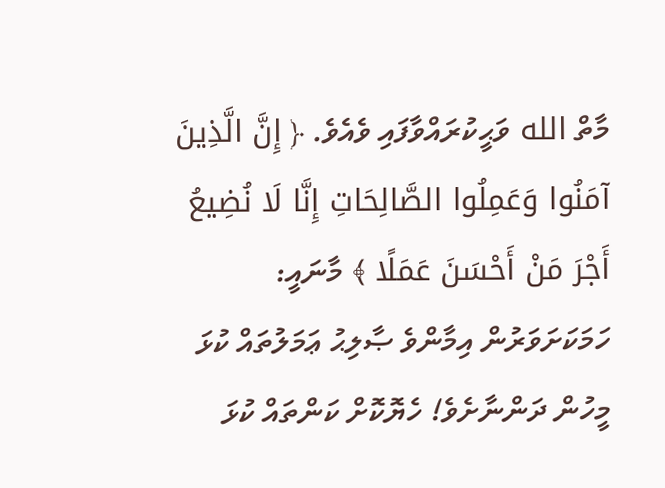މާތް الله ވަޙީކުރައްވާފައި ވެއެވެ. ﴿ إِنَّ الَّذِينَ آمَنُوا وَعَمِلُوا الصَّالِحَاتِ إِنَّا لَا نُضِيعُ أَجْرَ مَنْ أَحْسَنَ عَمَلًا ﴾ މާނައީ: ހަމަކަށަވަރުން އިމާންވެ ޞާލިޙު ޢަމަލުތައް ކުޅަ މީހުން ދަންނާށެވެ! ހެޔޮކޮށް ކަންތައް ކުޅަ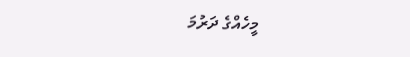މީހެއްގެ ދަރުމަ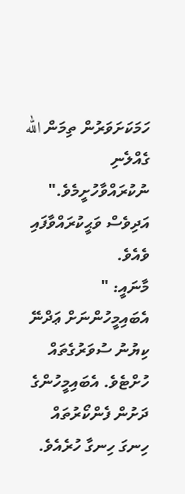ހަމަކަށަވަރުން ތިމަން الله ގެއްލެނި ނުކުރައްވާހުށީމެވެ." އަދިވެސް ވަޙީކުރައްވާފައި ވެއެވެ.
މާނައީ: " އެބައިމީހުންނަށް ޢަދްނޭ ކިޔުނު ސުވަރުގެތައް ހުށްޓެވެ. އެބައިމީހުންގެ ދަށުން ފެންކޯރުތައް ހިނގަ ހިނގާ ހުރެއެވެ.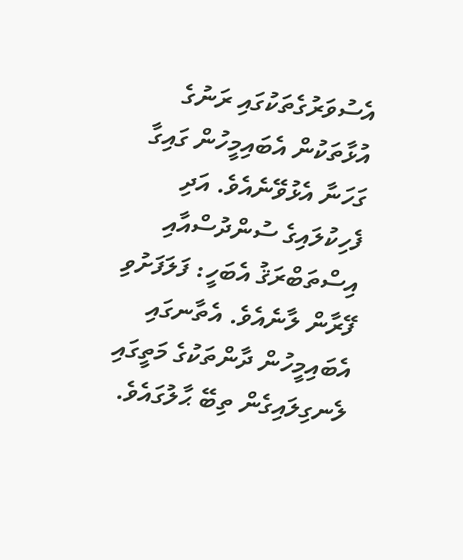އެސުވަރުގެތަކުގައި ރަނުގެ އުޅާތަކުން އެބައިމީހުން ގައިގާ ގަހަނާ އެޅުވޭނެއެވެ. އަދި ފެހިކުލައިގެ ސުންދުސްއާއި އިސްތަބްރަޤު އެބަހީ: ފަލަފަށުވި ފޭރާން ލާނެއެވެ. އެތާނގައި އެބައިމީހުން ދާންތަކުގެ މަތީގައި ލެނގިލައިގެން ތިބޭ ޙާލުގައެވެ.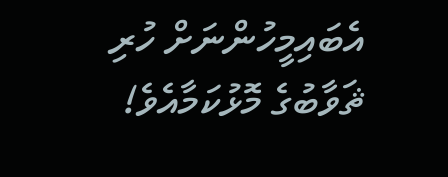އެބައިމީހުންނަށް ހުރި ޘަވާބުގެ މޮޅުކަމާއެވެ!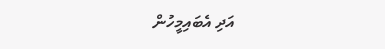އަދި އެބައިމީހުން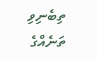ތިބެނިވި ތަނެއްގެ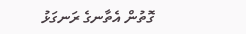ގޮތުން އެތާނގެ ރަނގަޅު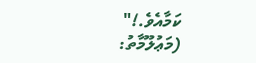ކަމާއެވެ.!"
(މަޢުލޫމާތު: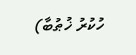ހުކުރު ޚުޠުބާ)